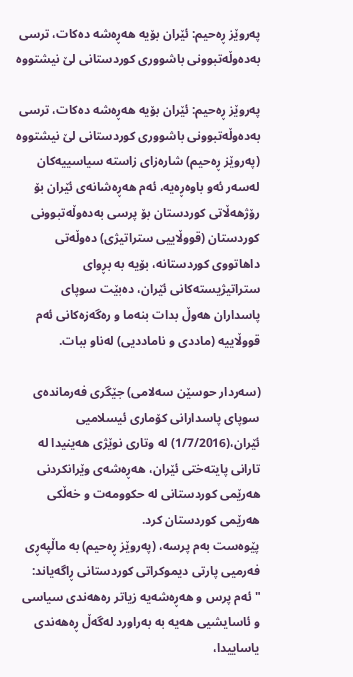پەروێز ڕەحیم: ئێران بۆیە ھەڕەشە دەکات، ترسی بەدەوڵەتبوونی باشووری کوردستانی لێ نیشتووە

پەروێز ڕەحیم: ئێران بۆیە ھەڕەشە دەکات، ترسی بەدەوڵەتبوونی باشووری کوردستانی لێ نیشتووە
(پەروێز ڕەحیم) شاره‌زای زاستە سیاسییەکان له‌سه‌ر ئه‌و باوه‌ڕه‌یه‌، ئەم ھەڕەشانەی ئێران بۆ رۆژھەڵاتی کوردستان بۆ پرسی بەدەوڵەتبوونی کوردستان (قووڵاییی ستراتیژی) دەوڵەتی داھاتووی کوردستانە، بۆیە بە بڕوای ستراتیژیستەکانی ئێران، دەبێت سوپای پاسداران ھەوڵ بدات بنەما و رەگەزەکانی ئەم قووڵاییە (ماددی و ناماددیی) لەناو ببات.

(سەردار حوسێن سەلامی) جێگری فەرماندەی سوپای پاسدارانی کۆماری ئیسلامیی ئێران،(1/7/2016) لە وتاری نوێژی ھەینیدا لە تارانی پایتەختی ئێران، ھەڕەشەی وێرانکردنی ھەرێمی کوردستانی لە حکوومەت و خەڵکی ھەرێمی کوردستان کرد.
پێوه‌ست به‌م پرسه‌، (پەروێز ڕەحیم) بە ماڵپەڕی فەرمیی پارتی دیموکراتی کوردستانی ڕاگەیاند: "ئەم پرس و ھەڕەشەیە زیاتر رەھەندی سیاسی و ئاسایشیی ھەیە بە بەراورد لەگەڵ ڕەھەندی یاساییدا،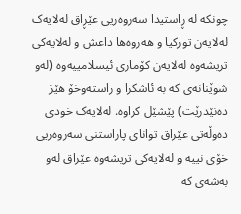چونکە لە ڕاستیدا سەروەریی عێڕاق لەلایەک لەلایەن تورکیا و ھەروەھا داعش و لەلایەکی تریشەوە لەلایەن کۆماری ئیسلامییەوه‌ (لەو شوێنانەی کە بە ئاشکرا و راستەوخۆ ھێز دەنێدرێت) پێشێل کراوە. لەلایەک خودی دەوڵەتی عێراق توانای پاراستنی سەروەریی خۆی نییە و لەلایەکی تریشەوە عێراق لەو بەشەی کە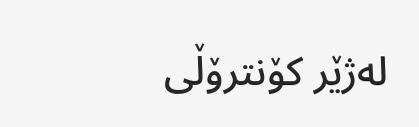لەژێر کۆنترۆڵی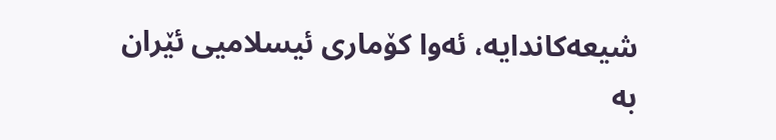شیعەکاندایە، ئەوا کۆماری ئیسلامیی ئێران بە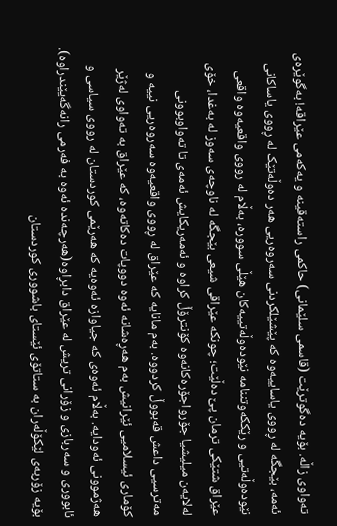تەواوی زاڵە. بۆیە دەگوترێت (قاسمی سلێمانی) حاکمی راستەقینە و یەکەمی عێراقە! به‌گوێره‌ی ئه‌مه‌، بێجگە لە ڕووی یاساییەوە کە پێشێلکردنی سەروەریی ھەر دەوڵەتێک لە ڕووی یاساکانی نێودەوڵەتیی و رێککەوتننامە نێودەوڵەتییەکان ھێڵی سوورە، بەڵام لە رووی واقعیەوە واقعی عێراق شتێکی ترمان پێ دەڵێت؛ چونکە عێراقی شیعی بێجگە لە ناوچەی سەوز لە بەغدا، خۆی لەلایەن میلیشیا جۆرواجۆرەکانەوە کۆنترۆڵ کراوە و ئەمه‌ریکایش ئەمەی تا تەواوبوونی مەترسیی داعش قه‌بووڵ کردووە. بەم مانایە کە عێراق لە ڕووی واقعیەوە سەروەریی نییە و کۆماری ئیسلامیی ئێرانیش بەم ھەڕەشانە ئەوە دووپات دەکاتەوە، کە عێراق بە تەواوی لەژێر ھەژموونی ئەودایە. بەڵام ئەوەی کە جیاوازە ئەوەیە کە ھەرێمی کوردستان لە رووی سیاسی و ئابووری و سەربازی و زۆرانی تریش لە عێراق دابڕاوە(ھەرچەندە ئەوە بە فەرمی رانەگەیێندراوە). بۆیە زۆربەی لێکۆڵەران بە ستاتۆی ئێستای باشووری کوردستان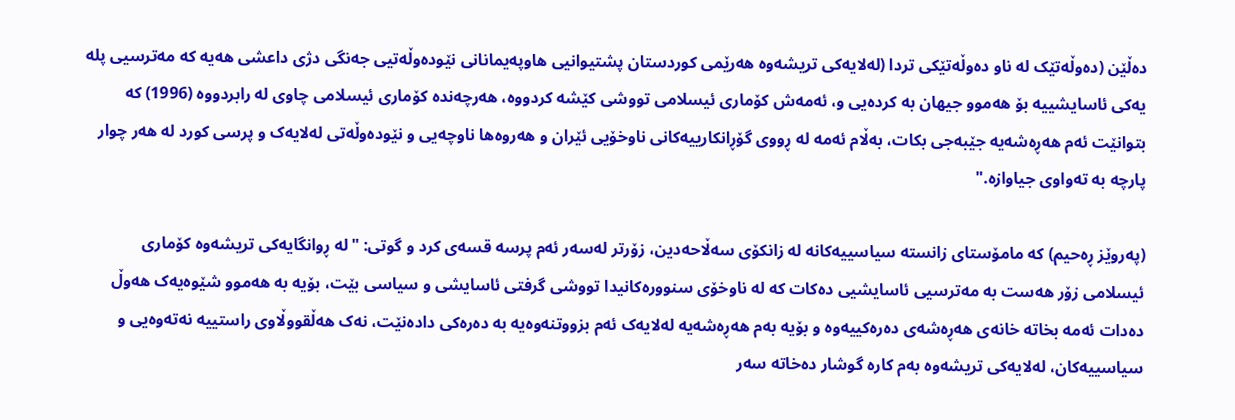دەڵێن (دەوڵەتێک لە ناو دەوڵەتێکی تردا (لەلایەکی تریشەوە ھەرێمی کوردستان پشتیوانیی ھاوپەیمانانی نێودەوڵەتیی جەنگی دژی داعشی ھەیە کە مەترسیی پلە یەکی ئاسایشییە بۆ ھەموو جیھان بە کردەیی و، ئەمەش کۆماری ئیسلامی تووشی کێشە کردووە، ھەرچەندە کۆماری ئیسلامی چاوی لە رابردووە (1996) کە بتوانێت ئەم ھەڕەشەیە جێبەجی بکات، بەڵام ئەمە لە ڕووی گۆڕانکارییەکانی ناوخۆیی ئێران و ھەروەھا ناوچەیی و نێودەوڵەتی لەلایەک و پرسی کورد لە ھەر چوار پارچە بە تەواوی جیاوازە."

(په‌روێز ڕەحیم) كه‌ مامۆستای زانستە سیاسییەکانه‌ لە زانکۆی سەڵاحەدین، زۆرتر له‌سه‌ر ئه‌م پرسه‌ قسه‌ی كرد و گوتی: "لە ڕوانگایەکی تریشەوە کۆماری ئیسلامی زۆر ھەست بە مەترسیی ئاسایشیی دەکات کە لە ناوخۆی سنوورەکانیدا تووشی گرفتی ئاسایشی و سیاسی بێت، بۆیە بە ھەموو شێوەیەک ھەوڵ دەدات ئەمە بخاتە خانەی ھەڕەشەی دەرەکییەوە و بۆیە بەم ھەڕەشەیە لەلایەک ئەم بزووتنەوەیە بە دەرەکی دادەنێت، نەک ھەڵقووڵاوی راستییە نەتەوەیی و سیاسییەکان، لەلایەکی تریشەوە بەم کارە گوشار دەخاتە سەر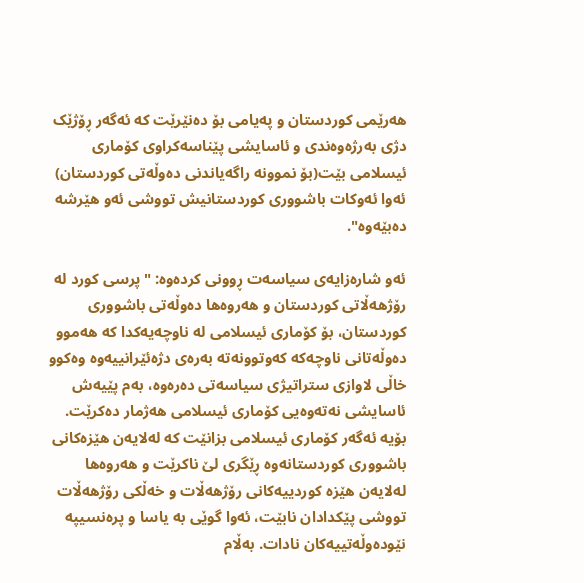ھەرێمی کوردستان و پەیامی بۆ دەنێرێت کە ئەگەر ڕۆژێک دژی بەرژەوەندی و ئاسایشی پێناسەکراوی کۆماری ئیسلامی بێت(بۆ نموونە راگەیاندنی دەوڵەتی کوردستان) ئەوا ئەوکات باشووری کوردستانیش تووشی ئەو ھێرشە دەبێەوە".

ئەو شاره‌زایه‌ی سیاسه‌ت ڕوونی كرده‌وه‌: "پرسی کورد لە رۆژھەڵاتی کوردستان و ھەروەھا دەوڵەتی باشووری کوردستان، بۆ کۆماری ئیسلامی لە ناوچەیەکدا کە ھەموو دەوڵەتانی ناوچەکە کەوتوونەتە بەرەی دژەئێرانییه‌وه‌ وەکوو خاڵی لاوازی ستراتیژی سیاسەتی دەرەوە، بەم پێیەش ئاسایشی نەتەوەیی کۆماری ئیسلامی ھەژمار دەکرێت. بۆیە ئەگەر کۆماری ئیسلامی بزانێت کە لەلایەن ھێزەکانی باشووری کوردستانه‌وه‌ ڕێگری لێ ناکرێت و ھەروەھا لەلایەن ھێزە کوردییەکانی رۆژھەڵات و خەڵکی رۆژھەڵات تووشی پێکدادان نابێت، ئەوا گوێی بە یاسا و پرەنسیپە نێودەوڵەتییەکان نادات. بەڵام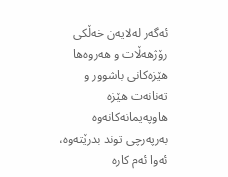ئەگەر لەلایەن خەڵکی رۆژھەڵات و ھەروەھا ھێزەکانی باشوور و تەنانەت ھێزە ھاوپەیمانەکانەوە بەرپەرچی توند بدرێتەوە، ئەوا ئەم کارە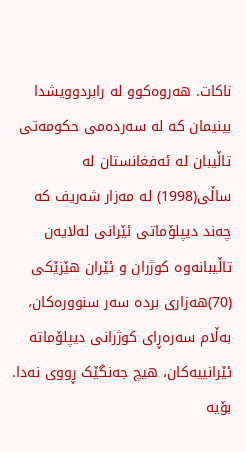ناکات. ھەروەکوو لە رابردوویشدا بینیمان کە لە سەردەمی حکومەتی تاڵیبان لە ئەفغانستان لە ساڵی(1998) لە مەزار شەریف کە چەند دیپلۆماتی ئێرانی لەلایەن تاڵیبانەوە کوژران و ئێران ھێزێکی (70)ھەزاری بردە سەر سنوورەکان، بەڵام سەره‌ڕای کوژرانی دیپلۆماتە ئێرانییەکان، ھیچ جەنگێک ڕووی نەدا. بۆیە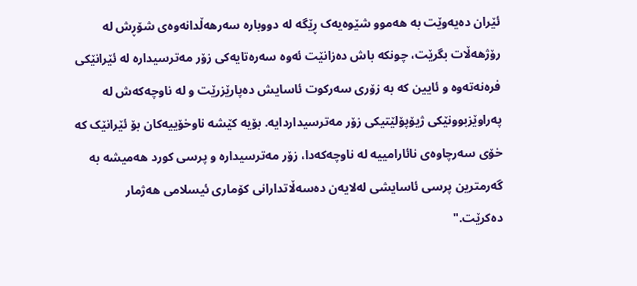ئێران دەیەوێت بە ھەموو شێوەیەک ڕێگە لە دووبارە سەرھەڵدانەوەی شۆڕش لە رۆژھەڵات بگرێت، چونکە باش دەزانێت ئەوە سەرەتایەکی زۆر مەترسیدارە لە ئێرانێکی فرەنەتەوە و ئایین کە بە زۆری سەرکوت ئاسایش دەپارێزرێت و لە ناوچەکەش لە پەراوێزبوونێکی ژیۆپۆلێتیکی زۆر مەترسیداردایە. بۆیە کێشە ناوخۆییەکان بۆ ئێرانێک کە خۆی سەرچاوەی نائارامییە لە ناوچەکەدا، زۆر مەترسیدارە و پرسی کورد ھەمیشە بە گەرمترین پرسی ئاسایشی لەلایەن دەسەڵاتدارانی کۆماری ئیسلامی ھەژمار دەکرێت."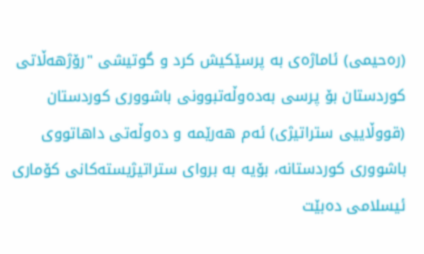(رەحیمی) ئاماژەی بە پرسێکیش کرد و گوتیشی "رۆژھەڵاتی کوردستان بۆ پرسی بەدەوڵەتبوونی باشووری کوردستان (قووڵاییی ستراتیژی) ئەم ھەرێمە و دەوڵەتی داھاتووی باشووری کوردستانە، بۆیە بە بروای ستراتیژیستەکانی کۆماری ئیسلامی دەبێت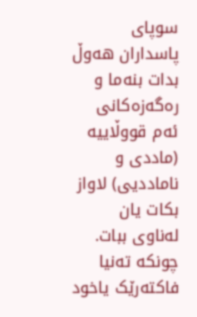سوپای پاسداران ھەوڵ بدات بنەما و رەگەزەکانی ئەم قووڵاییە (ماددی و ناماددیی) لاواز بکات یان لەناوی ببات. چونکە تەنیا فاکتەرێک یاخود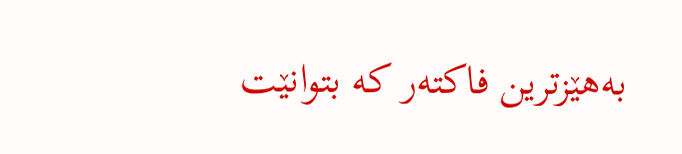بەھێزترین فاکتەر کە بتوانێت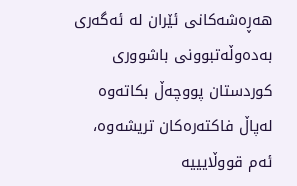ھەڕه‌شەکانی ئێران لە ئەگەری بەدەوڵەتبوونی باشووری کوردستان پووچەڵ بکاتەوە لەپاڵ فاکتەرەکان تریشەوە، ئەم قووڵایییە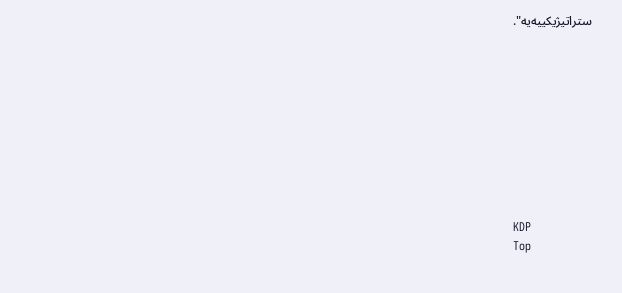ستراتیژیکییەیە".










KDP
Top